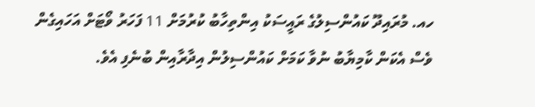ހއ. މުރައިދޫ ކައުންސިލުގެ ރައީސަކު އިންތިހާބު ކުރުމަށް 11 ފަހަރު ވޯޓަށް އަހައިގެން ވެސް އެކަން ކާމިޔާބު ނުވާ ކަމަށް ކައުންސިލުން އިދާރާއިން ބުނެފި އެވެ.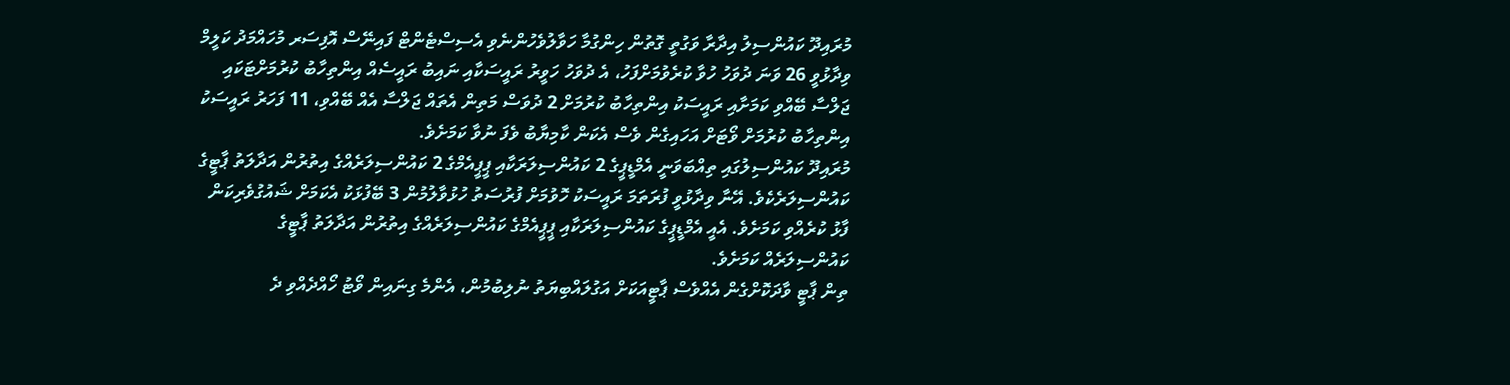މުރައިދޫ ކައުންސިލު އިދާރާ ވަގުތީ ގޮތުން ހިންގުމާ ހަވާލުވެހުންނެވި އެސިސްޓެންޓް ފައިނޭސް އޮފިސަރ މުހައްމަދު ކަލީމް ވިދާޅުވީ 26 ވަނަ ދުވަހު ހުވާ ކުރެވުމަށްފަހު، އެ ދުވަހު ހަވީރު ރައީސަކާއި ނައިބު ރައީސެއް އިންތިހާބު ކުރުމަށްޓަކައި ޖަލްސާ ބޭއްވި ކަމަށާއި ރައީސަކު އިންތިހާބު ކުރުމަށް 2 ދުވަސް މަތިން އެތައް ޖަލްސާ އެއް ބޭއްވި، 11 ފަހަރު ރައީސަކު އިންތިހާބު ކުރުމަށް ވޯޓަށް އަހައިގެން ވެސް އެކަން ކާމިޔާބު ވެފަ ނުވާ ކަމަށެވެ.
މުރައިދޫ ކައުންސިލުގައި ތިއްބަވަނީ އެމްޑީޕީގެ 2 ކައުންސިލަރަކާއި ޕީޕީއެމްގެ 2 ކައުންސިލަރެއްގެ އިތުރުން އަދާލަތު ޕާޓީގެ ކައުންސިލަރެކެވެ. އޭނާ ވިދާޅުވީ ފުރަތަމަ ރައީސަކު ހޮވުމަށް ފުރުސަތު ހުޅުވާލުމުން 3 ބޭފުޅަކު އެކަމަށް ޝައުގުވެރިކަން ފާޅު ކުރެއްވި ކަމަށެވެ. އެއީ އެމްޑީޕީގެ ކައުންސިލަރަކާއި ޕީޕީއެމްގެ ކައުންސިލަރެއްގެ އިތުރުން އަދާލަތު ޕާޓީގެ ކައުންސިލަރެއް ކަމަށެވެ.
ތިން ޕާޓީ ވާދަކޮށްގެން އެއްވެސް ޕާޓީއަކަށް އަގުލައްބިޔަތު ނުލިބުމުން، އެންމެ ގިނައިން ވޯޓު ހޯއްދެއްވި ދެ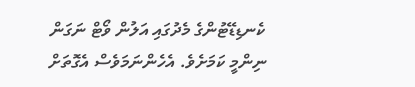ކެނޑިޑޭޓުންގެ މެދުގައި އަލުން ވޯޓް ނަގަން ނިންމީ ކަމަށެވެ. އެހެންނަމަވެސް އެގޮތަށް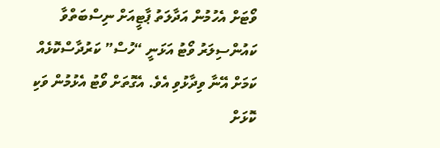ވޯޓަށް އެހުމުން އަދާލަތު ޕާޓީއަށް ނިސްބަތްވާ ކައުންސިލަރު ވޯޓު އަޅަނީ “ހުސް” ކަރުދާސްކޮޅެއް ކަމަށް އޭނާ ވިދާޅުވި އެވެ. އެގޮތަށް ވޯޓު އެޅުމުން ވަކި ކޮޅަށް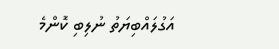އަގުލައްބިޔަތު ނުލިބި ކޮންމެ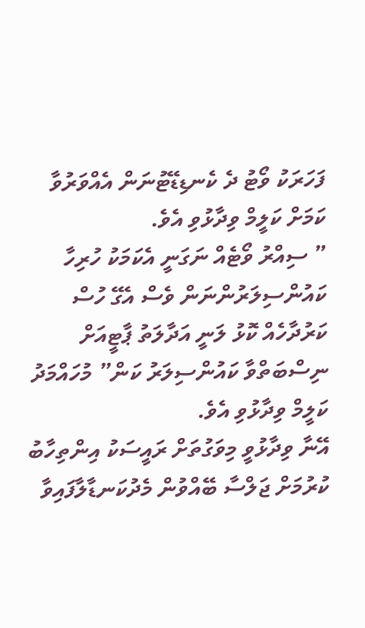ފަހަރަކު ވޯޓު ދެ ކެނޑިޑޭޓުނަން އެއްވަރުވާ ކަމަށް ކަލީމް ވިދާޅުވި އެވެ.
” ސިއްރު ވޯޓެއް ނަގަނީ އެކަމަކު ހުރިހާ ކައުންސިލަރުންނަން ވެސް އެގޭ ހުސް ކަރުދާހެއް ކޮޅު ލަނީ އަދާލަތު ޕާޓީއަށް ނިސްބަތްވާ ކައުންސިލަރު ކަން” މުހައްމަދު ކަލީމް ވިދާޅުވި އެވެ.
އޭނާ ވިދާޅުވީ މިވަގުތަށް ރައީސަކު އިންތިހާބު ކުރުމަށް ޖަލްސާ ބޭއްވުން މެދުކަނޑާލާފައިވާ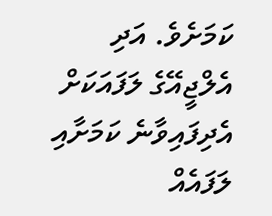ކަމަށެވެ. އަދި އެލްޖީއޭގެ ލަފައަކަށް އެދިފައިވާނެ ކަމަށާއި ލަފައެއް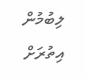ލިބުމުން އިތުރަށް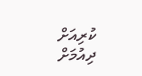ކުރިއަށް ދިއުމަށް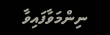ނިންމަވާފައިވާ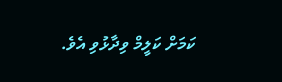ކަމަށް ކަލީމް ވިދާޅުވި އެވެ.